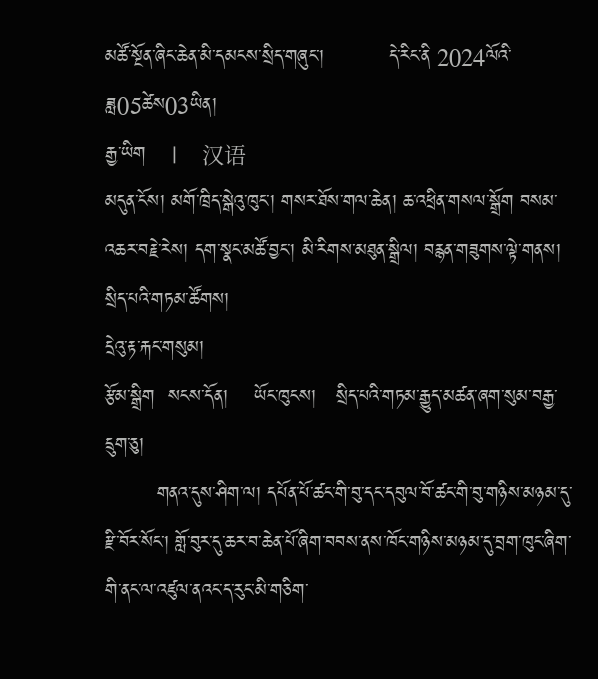མཚོ་སྔོན་ཞིང་ཆེན་མི་དམངས་སྲིད་གཞུང་།          དེ་རིང་ནི 2024ལོའི་ཟླ05ཚེས03ཡིན།
རྒྱ་ཡིག    |    汉语
མདུན་ངོས། མགོ་ཁྲིད་སྒེའུ་ཁུང་། གསར་ཐོས་གལ་ཆེན། ཆ་འཕྲིན་གསལ་སྒྲོག བསམ་འཆར་བརྗེ་རེས། དག་སྣང་མཚོ་བྱང་། མི་རིགས་མཐུན་སྒྲིལ། བརྙན་གཟུགས་ལྟེ་གནས། སྲིད་པའི་གཏམ་ཚོགས།
དྲེའུ་རྟ་རྐང་གསུམ།
རྩོམ་སྒྲིག  སངས་དོན།    ཡོང་ཁུངས།   སྲིད་པའི་གཏམ་རྒྱུད་མཚན་ཞག་སུམ་བརྒྱ་དྲུག་ཅུ།
        གནའ་དུས་ཤིག་ལ། དཔོན་པོ་ཚང་གི་བུ་དང་དབུལ་བོ་ཚང་གི་བུ་གཉིས་མཉམ་དུ་རྫི་བོར་སོང་། གློ་བུར་དུ་ཆར་བ་ཆེན་པོ་ཞིག་བབས་ནས་ཁོང་གཉིས་མཉམ་དུ་བྲག་ཁུང་ཞིག་གི་ནང་ལ་འཛུལ་ནའང་ད་རུང་མི་གཅིག་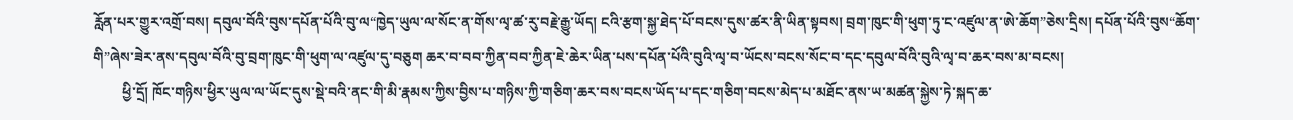རློན་པར་གྱུར་འགྲོ་བས། དབུལ་བོའི་བུས་དཔོན་པོའི་བུ་ལ“ཁྱེད་ཡུལ་ལ་སོང་ན་གོས་ལྭ་ཚ་རུ་བརྗེ་རྒྱུ་ཡོད། ངའི་རྩག་སྐྱ་ཐེད་པོ་བངས་དུས་ཚར་ནི་ཡིན་སྟབས། བྲག་ཁུང་གི་ཕུག་ཏུ་ང་འཛུལ་ན་ཨེ་ཆོག”ཅེས་དྲིས། དཔོན་པོའི་བུས“ཆོག་གི”ཞེས་ཟེར་ནས་དབུལ་བོའི་བུ་བྲག་ཁུང་གི་ཕུག་ལ་འཛུལ་དུ་བཅུག ཆར་བ་བབ་ཀྱིན་བབ་ཀྱིན་ཇེ་ཆེར་ཡིན་པས་དཔོན་པོའི་བུའི་ལྭ་བ་ཡོངས་བངས་སོང་བ་དང་དབུལ་བོའི་བུའི་ལྭ་བ་ཆར་བས་མ་བངས།
        ཕྱི་དྲོ། ཁོང་གཉིས་ཕྱིར་ཡུལ་ལ་ཡོང་དུས་སྡེ་བའི་ནང་གི་མི་རྣམས་ཀྱིས་བྱིས་པ་གཉིས་ཀྱི་གཅིག་ཆར་བས་བངས་ཡོད་པ་དང་གཅིག་བངས་མེད་པ་མཐོང་ནས་ཡ་མཚན་སྐྱེས་ཏེ་སྐད་ཆ་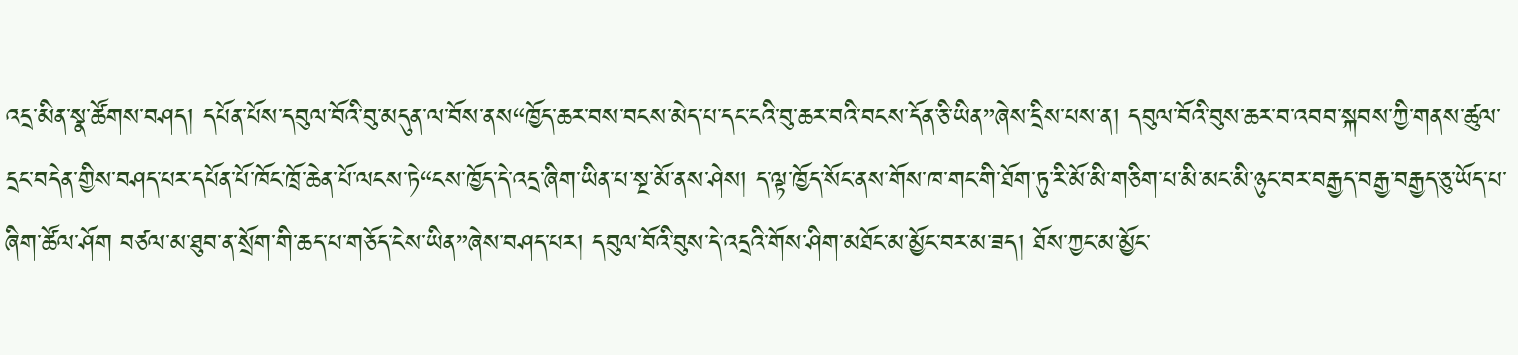འདྲ་མིན་སྣ་ཚོགས་བཤད། དཔོན་པོས་དབུལ་བོའི་བུ་མདུན་ལ་བོས་ནས“ཁྱོད་ཆར་བས་བངས་མེད་པ་དང་ངའི་བུ་ཆར་བའི་བངས་དོན་ཅི་ཡིན”ཞེས་དྲིས་པས་ན། དབུལ་བོའི་བུས་ཆར་བ་འབབ་སྐབས་ཀྱི་གནས་ཚུལ་དྲང་བདེན་གྱིས་བཤད་པར་དཔོན་པོ་ཁོང་ཁྲོ་ཆེན་པོ་ལངས་ཏེ“ངས་ཁྱོད་དེ་འདྲ་ཞིག་ཡིན་པ་སྔ་མོ་ནས་ཤེས། ད་ལྟ་ཁྱོད་སོང་ནས་གོས་ཁ་གང་གི་ཐོག་ཏུ་རི་མོ་མི་གཅིག་པ་མི་མང་མི་ཉུང་བར་བརྒྱད་བརྒྱ་བརྒྱད་ཅུ་ཡོད་པ་ཞིག་ཚོལ་ཤོག བཙལ་མ་ཐུབ་ན་སྲོག་གི་ཆད་པ་གཅོད་ངེས་ཡིན”ཞེས་བཤད་པར། དབུལ་བོའི་བུས་དེ་འདྲའི་གོས་ཤིག་མཐོང་མ་མྱོང་བར་མ་ཟད། ཐོས་ཀྱང་མ་མྱོང་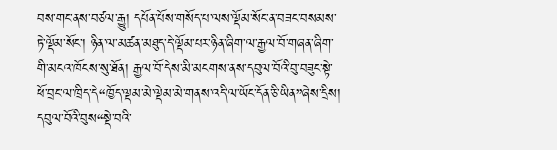བས་གང་ནས་བཙལ་རྒྱུ། དཔོན་པོས་གསོད་པ་ལས་ལྡོམ་སོང་ན་བཟང་བསམས་ཏེ་ལྡོམ་སོང་། ཉིན་ལ་མཚན་མཐུད་དེ་ལྡོམ་པར་ཉིན་ཞིག་ལ་རྒྱལ་བོ་གཞན་ཞིག་གི་མངའ་ཁོངས་སུ་ཐོན། རྒྱལ་བོ་དེས་མི་མངགས་ནས་དབུལ་བོའི་བུ་བཟུང་སྟེ་ཕོ་བྲང་ལ་ཁྲིད་དེ“ཁྱོད་ལྡམ་མེ་ལྡེམ་མེ་གནས་འདི་ལ་ཡོང་དོན་ཅི་ཡིན”ཞེས་དྲིས། དབུལ་བོའི་བུས“སྡེ་བའི་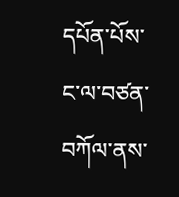དཔོན་པོས་ང་ལ་བཙན་བཀོལ་ནས་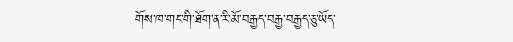གོས་ཁ་གང་གི་ཐོག་ན་རི་མོ་བརྒྱད་བརྒྱ་བརྒྱད་ཅུ་ཡོད་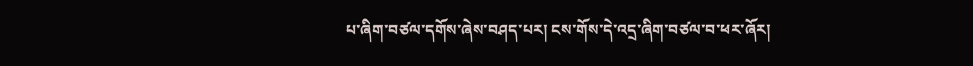པ་ཞིག་བཙལ་དགོས་ཞེས་བཤད་པར། ངས་གོས་དེ་འདྲ་ཞིག་བཙལ་བ་ཕར་ཞོར།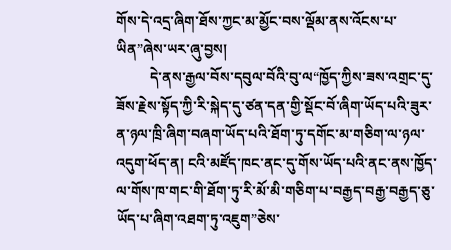གོས་དེ་འདྲ་ཞིག་ཐོས་ཀྱང་མ་མྱོང་བས་ལྡོམ་ནས་འོངས་པ་ཡིན”ཞེས་ཡར་ཞུ་བྱས།
         དེ་ནས་རྒྱལ་བོས་དབུལ་བོའི་བུ་ལ“ཁྱོད་ཀྱིས་ཟས་འགྲང་དུ་ཟོས་རྗེས་སྟོད་ཀྱི་རི་སྐེད་དུ་ཙན་དན་གྱི་སྡོང་བོ་ཞིག་ཡོད་པའི་ཟུར་ན་ཉལ་ཁྲི་ཞིག་བཞག་ཡོད་པའི་ཐོག་ཏུ་དགོང་མ་གཅིག་ལ་ཉལ་འདུག་ཕོད་ན། ངའི་མཛོད་ཁང་ནང་དུ་གོས་ཡོད་པའི་ནང་ནས་ཁྱོད་ལ་གོས་ཁ་གང་གི་ཐོག་ཏུ་རི་མོ་མི་གཅིག་པ་བརྒྱད་བརྒྱ་བརྒྱད་ཅུ་ཡོད་པ་ཞིག་འཐག་ཏུ་འཇུག”ཅེས་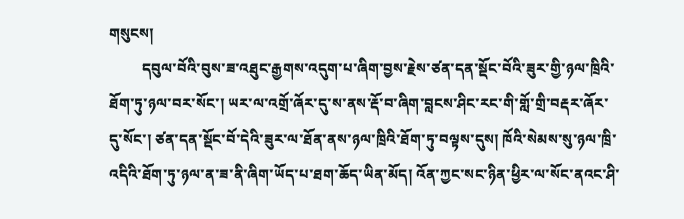གསུངས།
         དབུལ་བོའི་བུས་ཟ་འཐུང་རྒྱགས་འདུག་པ་ཞིག་བྱས་རྗེས་ཙན་དན་སྡོང་བོའི་ཟུར་གྱི་ཉལ་ཁྲིའི་ཐོག་ཏུ་ཉལ་བར་སོང་། ཡར་ལ་འགྲོ་ཞོར་དུ་ས་ནས་རྡོ་བ་ཞིག་བླངས་ཤིང་རང་གི་གློ་གྲི་བརྡར་ཞོར་དུ་སོང་། ཙན་དན་སྡོང་བོ་དེའི་ཟུར་ལ་ཐོན་ནས་ཉལ་ཁྲིའི་ཐོག་ཏུ་བལྟས་དུས། ཁོའི་སེམས་སུ་ཉལ་ཁྲི་འདིའི་ཐོག་ཏུ་ཉལ་ན་ཟ་ནི་ཞིག་ཡོད་པ་ཐག་ཆོད་ཡིན་མོད། འོན་ཀྱང་སང་ཉིན་ཕྱིར་ལ་སོང་ནའང་ཤི་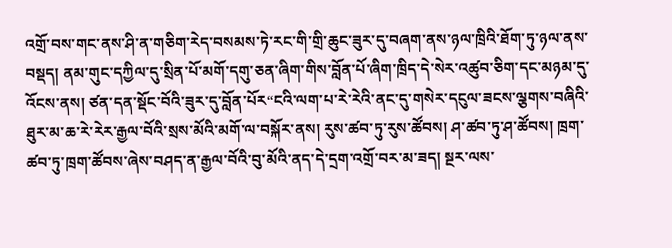འགྲོ་བས་གང་ནས་ཤི་ན་གཅིག་རེད་བསམས་ཏེ་རང་གི་གྲི་ཆུང་ཟུར་དུ་བཞག་ནས་ཉལ་ཁྲིའི་ཐོག་ཏུ་ཉལ་ནས་བསྡད། ནམ་གུང་དཀྱིལ་དུ་སྲིན་པོ་མགོ་དགུ་ཅན་ཞིག་གིས་བློན་པོ་ཞིག་ཁྲིད་དེ་སེར་འཚུབ་ཅིག་དང་མཉམ་དུ་འོངས་ནས། ཙན་དན་སྡོང་བོའི་ཟུར་དུ་བློན་པོར“ངའི་ལག་པ་རེ་རེའི་ནང་དུ་གསེར་དངུལ་ཟངས་ལྕགས་བཞིའི་ཐུར་མ་ཆ་རེ་རེར་རྒྱལ་བོའི་སྲས་མོའི་མགོ་ལ་བསྐོར་ནས། རུས་ཚབ་ཏུ་རུས་ཚོབས། ཤ་ཚབ་ཏུ་ཤ་ཚོབས། ཁྲག་ཚབ་ཏུ་ཁྲག་ཚོབས་ཞེས་བཤད་ན་རྒྱལ་བོའི་བུ་མོའི་ནད་དེ་དྲག་འགྲོ་བར་མ་ཟད། སྔར་ལས་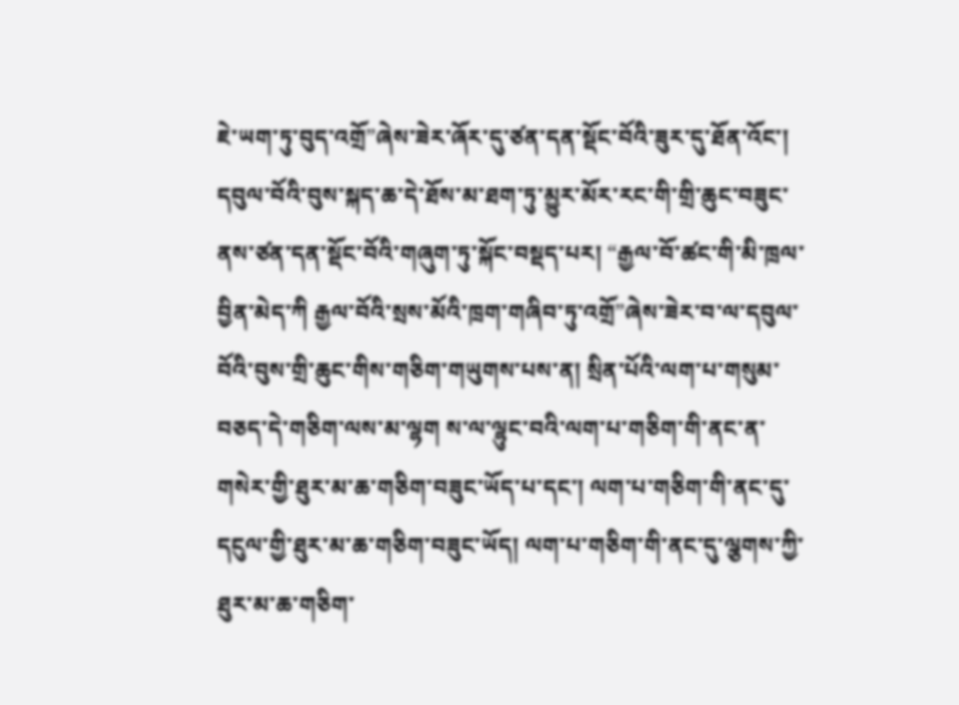ཇེ་ཡག་ཏུ་བུད་འགྲོ”ཞེས་ཟེར་ཞོར་དུ་ཙན་དན་སྡོང་བོའི་ཟུར་དུ་ཐོན་འོང་། དབུལ་བོའི་བུས་སྐད་ཆ་དེ་ཐོས་མ་ཐག་ཏུ་མྱུར་མོར་རང་གི་གྲི་ཆུང་བཟུང་ནས་ཙན་དན་སྡོང་བོའི་གཞུག་ཏུ་སྐོང་བསྡད་པར། “རྒྱལ་བོ་ཚང་གི་མི་ཁྲལ་བྱིན་མེད་ཀི རྒྱལ་བོའི་སྲས་མོའི་ཁྲག་གཞིབ་ཏུ་འགྲོ”ཞེས་ཟེར་བ་ལ་དབུལ་བོའི་བུས་གྲི་ཆུང་གིས་གཅིག་གཡུགས་པས་ན། སྲིན་པོའི་ལག་པ་གསུམ་བཅད་དེ་གཅིག་ལས་མ་ལྷག ས་ལ་ལྷུང་བའི་ལག་པ་གཅིག་གི་ནང་ན་གསེར་གྱི་ཐུར་མ་ཆ་གཅིག་བཟུང་ཡོད་པ་དང་། ལག་པ་གཅིག་གི་ནང་དུ་དངུལ་གྱི་ཐུར་མ་ཆ་གཅིག་བཟུང་ཡོད། ལག་པ་གཅིག་གི་ནང་དུ་ལྕགས་ཀྱི་ཐུར་མ་ཆ་གཅིག་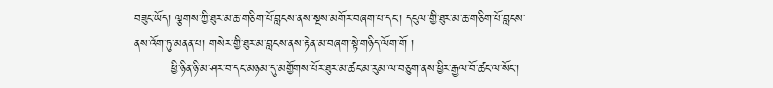བཟུང་ཡོད། ལྕགས་ཀྱི་ཐུར་མ་ཆ་གཅིག་པོ་བླངས་ནས་སྔས་མགོར་བཞག་པ་དང་། དངུལ་གྱི་ཐུར་མ་ཆ་གཅིག་པོ་བླངས་ནས་འོག་ཏུ་མནན་པ། གསེར་གྱི་ཐུར་མ་བླངས་ནས་རྟེན་མ་བཞག་སྟེ་གཉིད་ལོག་གོ །
         ཕྱི་ཉིན་ཉི་མ་ཤར་བ་དང་མཉམ་དུ་མགྱོགས་པོར་ཐུར་མ་ཚང་མ་རུམ་ལ་བཅུག་ནས་ཕྱིར་རྒྱལ་བོ་ཚང་ལ་སོང་།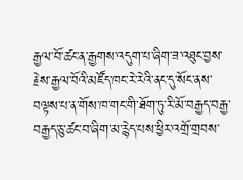རྒྱལ་བོ་ཚང་ན་རྒྱགས་འདུག་པ་ཞིག་ཟ་འཐུང་བྱས་རྗེས་རྒྱལ་བོའི་མཛོད་ཁང་རེ་རེའི་ནང་དུ་སོང་ནས་བལྟས་པ་ན་གོས་ཁ་གང་གི་ཐོག་ཏུ་རི་མོ་བརྒྱད་བརྒྱ་བརྒྱད་ཅུ་ཚང་བ་ཞིག་མ་རྙེད་པས་ཕྱིར་འགྲོ་གྲབས་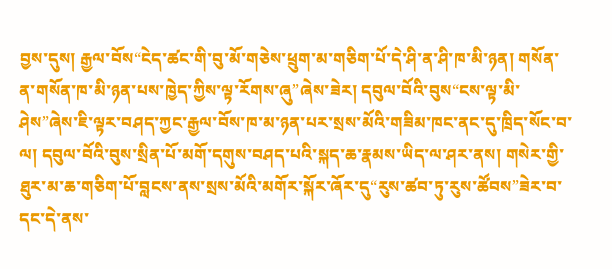བྱས་དུས། རྒྱལ་བོས“ངེད་ཚང་གི་བུ་མོ་གཅེས་ཕྲུག་མ་གཅིག་པོ་དེ་ཤི་ན་ཤི་ཁ་མི་ཉན། གསོན་ན་གསོན་ཁ་མི་ཉན་པས་ཁྱེད་ཀྱིས་ལྟ་རོགས་ཞུ”ཞེས་ཟེར། དབུལ་བོའི་བུས“ངས་ལྟ་མི་ཤེས”ཞེས་ཇི་ལྟར་བཤད་ཀྱང་རྒྱལ་བོས་ཁ་མ་ཉན་པར་སྲས་མོའི་གཟིམ་ཁང་ནང་དུ་ཁྲིད་སོང་བ་ལ། དབུལ་བོའི་བུས་སྲིན་པོ་མགོ་དགུས་བཤད་པའི་སྐད་ཆ་རྣམས་ཡིད་ལ་ཤར་ནས། གསེར་གྱི་ཐུར་མ་ཆ་གཅིག་པོ་བླངས་ནས་སྲས་མོའི་མགོར་སྐོར་ཞོར་དུ“རུས་ཚབ་ཏུ་རུས་ཚོབས”ཟེར་བ་དང་དེ་ནས་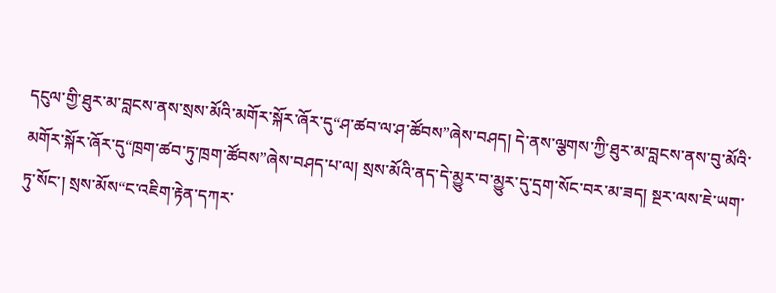དངུལ་གྱི་ཐུར་མ་བླངས་ནས་སྲས་མོའི་མགོར་སྐོར་ཞོར་དུ“ཤ་ཚབ་ལ་ཤ་ཚོབས”ཞེས་བཤད། དེ་ནས་ལྕགས་ཀྱི་ཐུར་མ་བླངས་ནས་བུ་མོའི་མགོར་སྐོར་ཞོར་དུ“ཁྲག་ཚབ་ཏུ་ཁྲག་ཚོབས”ཞེས་བཤད་པ་ལ། སྲས་མོའི་ནད་དེ་མྱུར་བ་མྱུར་དུ་དྲག་སོང་བར་མ་ཟད། སྔར་ལས་ཇེ་ཡག་ཏུ་སོང་། སྲས་མོས“ང་འཇིག་རྟེན་དཀར་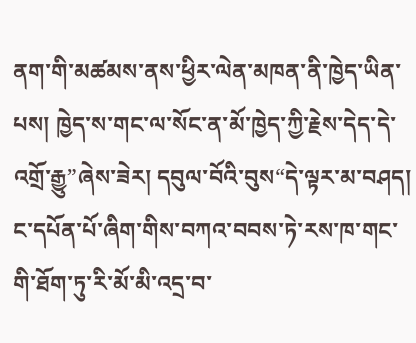ནག་གི་མཚམས་ནས་ཕྱིར་ལེན་མཁན་ནི་ཁྱེད་ཡིན་པས། ཁྱེད་ས་གང་ལ་སོང་ན་མོ་ཁྱེད་ཀྱི་རྗེས་དེད་དེ་འགྲོ་རྒྱུ”ཞེས་ཟེར། དབུལ་བོའི་བུས“དེ་ལྟར་མ་བཤད། ང་དཔོན་པོ་ཞིག་གིས་བཀའ་བབས་ཏེ་རས་ཁ་གང་གི་ཐོག་ཏུ་རི་མོ་མི་འདྲ་བ་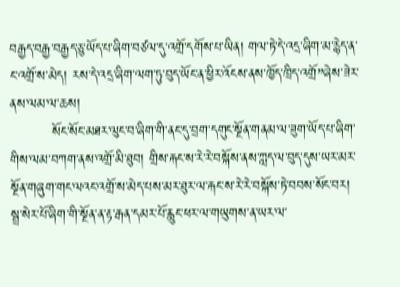བརྒྱད་བརྒྱ་བརྒྱད་ཅུ་ཡོད་པ་ཞིག་བཙལ་དུ་འགྲོ་དགོས་པ་ཡིན། གལ་ཏེ་དེ་འདྲ་ཞིག་མ་རྙེད་ན་ང་འགྲོ་ས་མེད། རས་དེ་འདྲ་ཞིག་ལག་ཏུ་བུད་ཡོང་ན་ཕྱིར་འོངས་ནས་ཁྱོད་ཁྲིད་འགྲོ”ཞེས་ཟེར་ནས་ལམ་ལ་ཆས།
         སོང་སོང་མཐར་ལུང་བ་ཞིག་གི་ནང་དུ་བྲག་དགུང་སྔོན་གནམ་ལ་ཟུག་ཡོད་པ་ཞིག་གིས་ལམ་བཀག་ནས་འགྲོ་མི་ཐུབ། གྲིས་རྐང་ས་རེ་རེ་བསྐོས་ནས་ཀླད་ལ་བུད་དུས་ཡར་མར་སྔོན་གཞུག་གང་ལའང་འགྲོ་ས་མེད་པས་མར་ཐུར་ལ་རྐང་ས་རེ་རེ་བསྐོས་ཏེ་བབས་སོང་བར། སྦྲ་སེར་པོ་ཞིག་གི་སྔོན་ན་རྟ་རྒན་དམར་པོ་རླུང་ཕར་ལ་གཡུགས་ན་ཡར་ལ་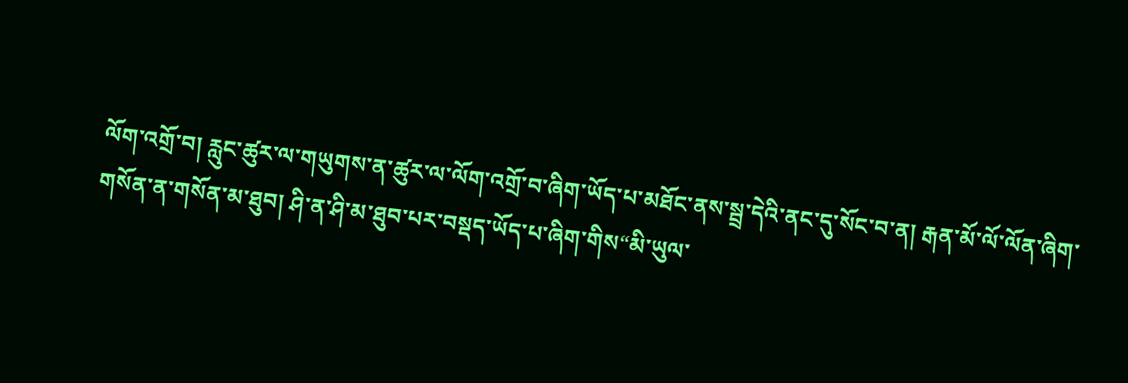ལོག་འགྲོ་བ། རླུང་ཚུར་ལ་གཡུགས་ན་ཚུར་ལ་ལོག་འགྲོ་བ་ཞིག་ཡོད་པ་མཐོང་ནས་སྦྲ་དེའི་ནང་དུ་སོང་བ་ན། རྒན་མོ་ལོ་ལོན་ཞིག་གསོན་ན་གསོན་མ་ཐུབ། ཤི་ན་ཤི་མ་ཐུབ་པར་བསྡད་ཡོད་པ་ཞིག་གིས“མི་ཡུལ་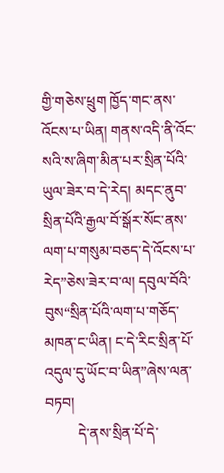གྱི་གཅེས་ཕྲུག ཁྱོད་གང་ནས་འོངས་པ་ཡིན། གནས་འདི་ནི་འོང་སའི་ས་ཞིག་མིན་པར་སྲིན་པོའི་ཡུལ་ཟེར་བ་དེ་རེད། མདང་ནུབ་སྲིན་པོའི་རྒྱལ་བོ་སྒོར་སོང་ནས་ལག་པ་གསུམ་བཅད་དེ་འོངས་པ་རེད”ཅེས་ཟེར་བ་ལ། དབུལ་བོའི་བུས“སྲིན་པོའི་ལག་པ་གཅོད་མཁན་ང་ཡིན། ང་དེ་རིང་སྲིན་པོ་འདུལ་དུ་ཡོང་བ་ཡིན”ཞེས་ལན་བཏབ།
         དེ་ནས་སྲིན་པོ་དེ་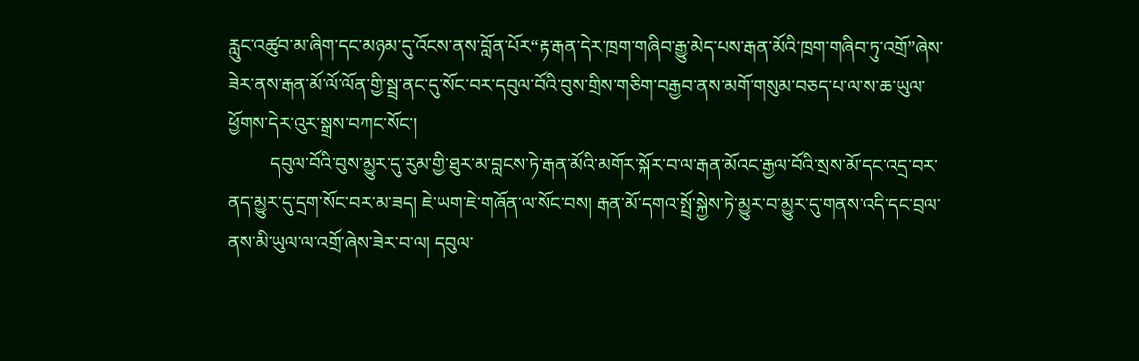རླུང་འཚུབ་མ་ཞིག་དང་མཉམ་དུ་འོངས་ནས་བློན་པོར“རྟ་རྒན་དེར་ཁྲག་གཞིབ་རྒྱུ་མེད་པས་རྒན་མོའི་ཁྲག་གཞིབ་ཏུ་འགྲོ”ཞེས་ཟེར་ནས་རྒན་མོ་ལོ་ལོན་གྱི་སྦྲ་ནང་དུ་སོང་བར་དབུལ་བོའི་བུས་གྲིས་གཅིག་བརྒྱབ་ནས་མགོ་གསུམ་བཅད་པ་ལ་ས་ཆ་ཡུལ་ཕྱོགས་དེར་འུར་སྒྲས་བཀང་སོང་།
         དབུལ་བོའི་བུས་མྱུར་དུ་རུམ་གྱི་ཐུར་མ་བླངས་ཏེ་རྒན་མོའི་མགོར་སྐོར་བ་ལ་རྒན་མོའང་རྒྱལ་བོའི་སྲས་མོ་དང་འདྲ་བར་ནད་མྱུར་དུ་དྲག་སོང་བར་མ་ཟད། ཇེ་ཡག་ཇེ་གཞོན་ལ་སོང་བས། རྒན་མོ་དགའ་སྤྲོ་སྐྱེས་ཏེ་མྱུར་བ་མྱུར་དུ་གནས་འདི་དང་བྲལ་ནས་མི་ཡུལ་ལ་འགྲོ་ཞེས་ཟེར་བ་ལ། དབུལ་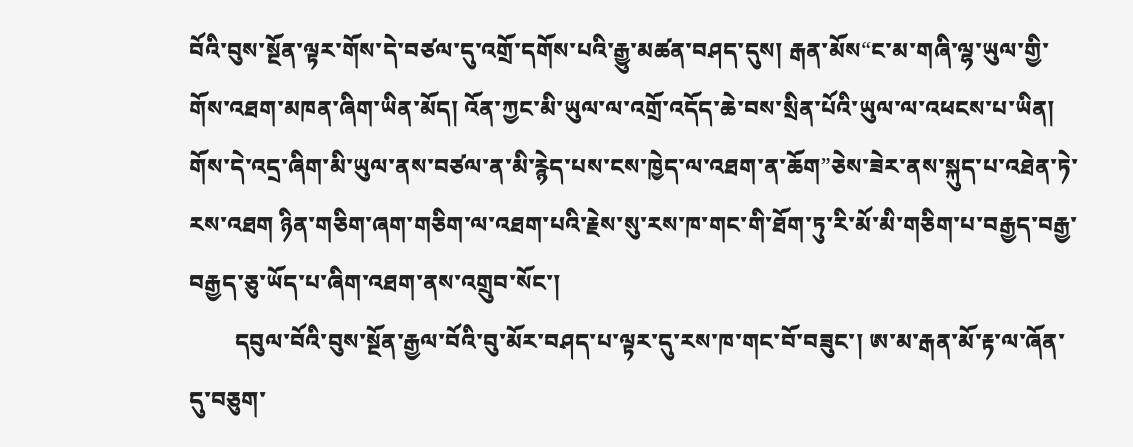བོའི་བུས་སྔོན་ལྟར་གོས་དེ་བཙལ་དུ་འགྲོ་དགོས་པའི་རྒྱུ་མཚན་བཤད་དུས། རྒན་མོས“ང་མ་གཞི་ལྷ་ཡུལ་གྱི་གོས་འཐག་མཁན་ཞིག་ཡིན་མོད། འོན་ཀྱང་མི་ཡུལ་ལ་འགྲོ་འདོད་ཆེ་བས་སྲིན་པོའི་ཡུལ་ལ་འཕངས་པ་ཡིན། གོས་དེ་འདྲ་ཞིག་མི་ཡུལ་ནས་བཙལ་ན་མི་རྙེད་པས་ངས་ཁྱེད་ལ་འཐག་ན་ཆོག”ཅེས་ཟེར་ནས་སྐུད་པ་འཐེན་ཏེ་རས་འཐག ཉིན་གཅིག་ཞག་གཅིག་ལ་འཐག་པའི་རྗེས་སུ་རས་ཁ་གང་གི་ཐོག་ཏུ་རི་མོ་མི་གཅིག་པ་བརྒྱད་བརྒྱ་བརྒྱད་ཅུ་ཡོད་པ་ཞིག་འཐག་ནས་འགྲུབ་སོང་།
        དབུལ་བོའི་བུས་སྔོན་རྒྱལ་བོའི་བུ་མོར་བཤད་པ་ལྟར་དུ་རས་ཁ་གང་བོ་བཟུང་། ཨ་མ་རྒན་མོ་རྟ་ལ་ཞོན་དུ་བཅུག་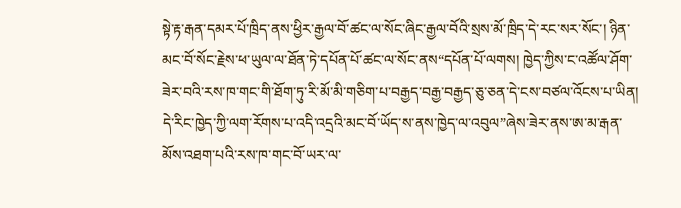སྟེ་རྟ་རྒན་དམར་པོ་ཁྲིད་ནས་ཕྱིར་རྒྱལ་བོ་ཚང་ལ་སོང་ཞིང་རྒྱལ་བོའི་སྲས་མོ་ཁྲིད་དེ་རང་སར་སོང་། ཉིན་མང་བོ་སོང་རྗེས་ཕ་ཡུལ་ལ་ཐོན་ཏེ་དཔོན་པོ་ཚང་ལ་སོང་ནས“དཔོན་པོ་ལགས། ཁྱེད་ཀྱིས་ང་འཚོལ་ཤོག་ཟེར་བའི་རས་ཁ་གང་གི་ཐོག་ཏུ་རི་མོ་མི་གཅིག་པ་བརྒྱད་བརྒྱ་བརྒྱད་ཅུ་ཅན་དེ་ངས་བཙལ་འོངས་པ་ཡིན། དེ་རིང་ཁྱེད་ཀྱི་ལག་རོགས་པ་འདི་འདྲའི་མང་བོ་ཡོད་ས་ནས་ཁྱེད་ལ་འབུལ”ཞེས་ཟེར་ནས་ཨ་མ་རྒན་མོས་འཐག་པའི་རས་ཁ་གང་བོ་ཡར་ལ་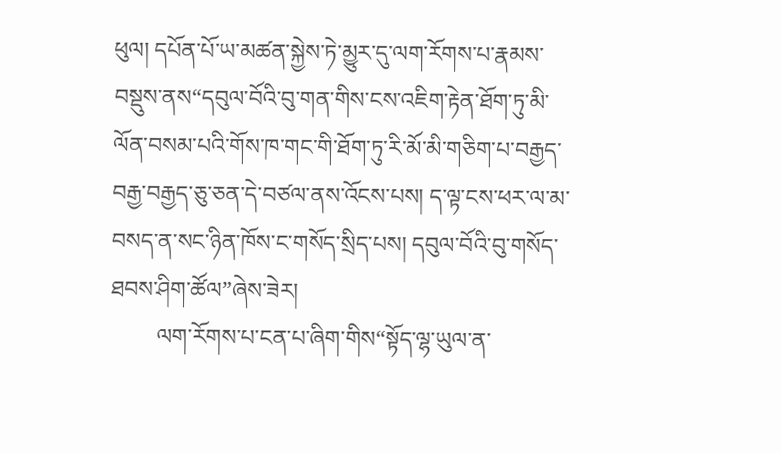ཕུལ། དཔོན་པོ་ཡ་མཚན་སྐྱེས་ཏེ་མྱུར་དུ་ལག་རོགས་པ་རྣམས་བསྡུས་ནས“དབུལ་བོའི་བུ་གན་གིས་ངས་འཇིག་རྟེན་ཐོག་ཏུ་མི་ལོན་བསམ་པའི་གོས་ཁ་གང་གི་ཐོག་ཏུ་རི་མོ་མི་གཅིག་པ་བརྒྱད་བརྒྱ་བརྒྱད་ཅུ་ཅན་དེ་བཙལ་ནས་འོངས་པས། ད་ལྟ་ངས་ཕར་ལ་མ་བསད་ན་སང་ཉིན་ཁོས་ང་གསོད་སྲིད་པས། དབུལ་བོའི་བུ་གསོད་ཐབས་ཤིག་ཚོལ”ཞེས་ཟེར།
        ལག་རོགས་པ་ངན་པ་ཞིག་གིས“སྟོད་ལྷ་ཡུལ་ན་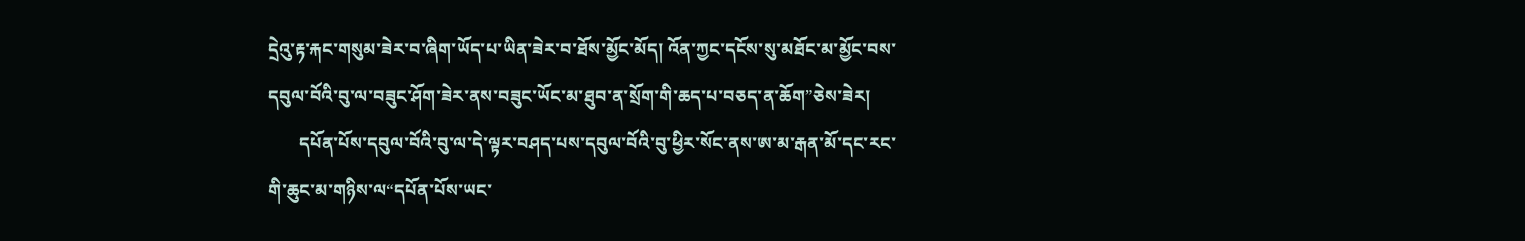དྲེའུ་རྟ་རྐང་གསུམ་ཟེར་བ་ཞིག་ཡོད་པ་ཡིན་ཟེར་བ་ཐོས་མྱོང་མོད། འོན་ཀྱང་དངོས་སུ་མཐོང་མ་མྱོང་བས་དབུལ་བོའི་བུ་ལ་བཟུང་ཤོག་ཟེར་ནས་བཟུང་ཡོང་མ་ཐུབ་ན་སྲོག་གི་ཆད་པ་བཅད་ན་ཆོག”ཅེས་ཟེར།
       དཔོན་པོས་དབུལ་བོའི་བུ་ལ་དེ་ལྟར་བཤད་པས་དབུལ་བོའི་བུ་ཕྱིར་སོང་ནས་ཨ་མ་རྒན་མོ་དང་རང་གི་ཆུང་མ་གཉིས་ལ“དཔོན་པོས་ཡང་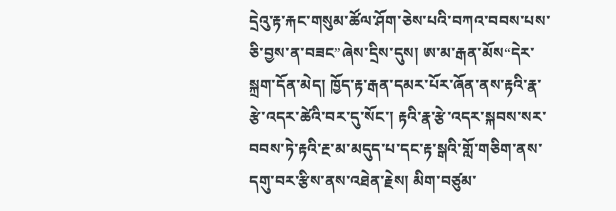དྲེའུ་རྟ་རྐང་གསུམ་ཚོལ་ཤོག་ཅེས་པའི་བཀའ་བབས་པས་ཅི་བྱས་ན་བཟང”ཞེས་དྲིས་དུས། ཨ་མ་རྒན་མོས“དེར་སྐྲག་དོན་མེད། ཁྱོད་རྟ་རྒན་དམར་པོར་ཞོན་ནས་རྟའི་རྣ་རྩེ་འདར་ཚེའི་བར་དུ་སོང་། རྟའི་རྣ་རྩེ་འདར་སྐབས་སར་བབས་ཏེ་རྟའི་རྔ་མ་མདུད་པ་དང་རྟ་སྒའི་གློ་གཅིག་ནས་དགུ་བར་རྩིས་ནས་འཐེན་རྗེས། མིག་བཙུམ་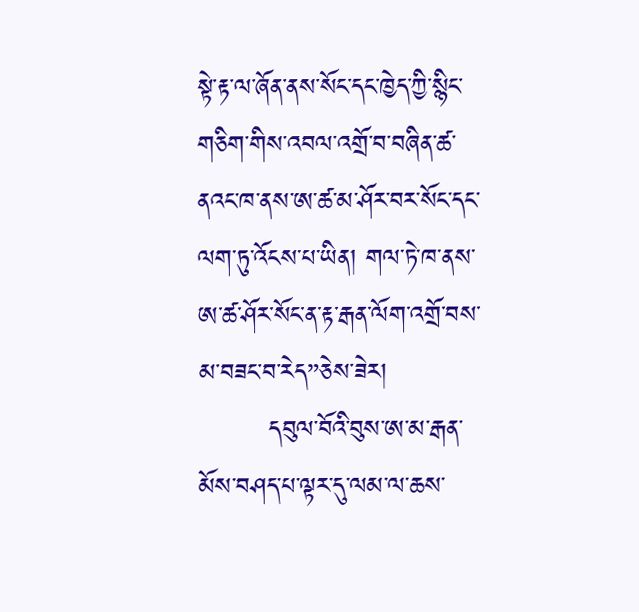སྟེ་རྟ་ལ་ཞོན་ནས་སོང་དང་ཁྱེད་ཀྱི་སྙིང་གཅིག་གིས་འབལ་འགྲོ་བ་བཞིན་ཚ་ནའང་ཁ་ནས་ཨ་ཚ་མ་ཤོར་བར་སོང་དང་ལག་ཏུ་འོངས་པ་ཡིན། གལ་ཏེ་ཁ་ནས་ཨ་ཚ་ཤོར་སོང་ན་རྟ་རྒན་ལོག་འགྲོ་བས་མ་བཟང་བ་རེད”ཅེས་ཟེར།
        དབུལ་བོའི་བུས་ཨ་མ་རྒན་མོས་བཤད་པ་ལྟར་དུ་ལམ་ལ་ཆས་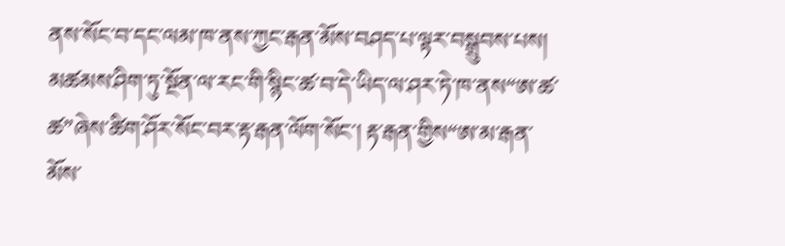ནས་སོང་བ་དང་ལམ་ཁ་ནས་ཀྱང་རྒན་མོས་བཤད་པ་ལྟར་བསྒྲུབས་པས། མཚམས་ཤིག་ཏུ་སྔོན་ལ་རང་གི་སྙིང་ཚ་བ་དེ་ཡིད་ལ་ཤར་ཏེ་ཁ་ནས“ཨ་ཚ་ཚ”ཞེས་ཚིག་ཤོར་སོང་བར་རྟ་རྒན་ལོག་སོང་། རྟ་རྒན་གྱིས“ཨ་མ་རྒན་མོས་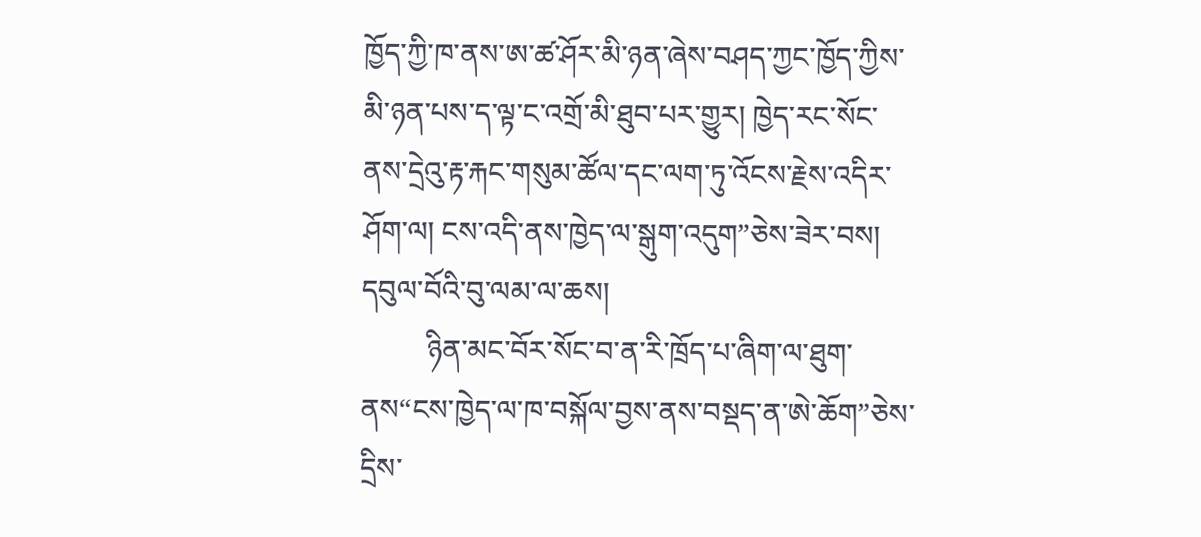ཁྱོད་ཀྱི་ཁ་ནས་ཨ་ཚ་ཤོར་མི་ཉན་ཞེས་བཤད་ཀྱང་ཁྱོད་ཀྱིས་མི་ཉན་པས་ད་ལྟ་ང་འགྲོ་མི་ཐུབ་པར་གྱུར། ཁྱེད་རང་སོང་ནས་དྲེའུ་རྟ་རྐང་གསུམ་ཚོལ་དང་ལག་ཏུ་འོངས་རྗེས་འདིར་ཤོག་ལ། ངས་འདི་ནས་ཁྱེད་ལ་སྒུག་འདུག”ཅེས་ཟེར་བས། དབུལ་བོའི་བུ་ལམ་ལ་ཆས།
         ཉིན་མང་བོར་སོང་བ་ན་རི་ཁྲོད་པ་ཞིག་ལ་ཐུག་ནས“ངས་ཁྱེད་ལ་ཁ་བསྐོལ་བྱས་ནས་བསྡད་ན་ཨེ་ཆོག”ཅེས་དྲིས་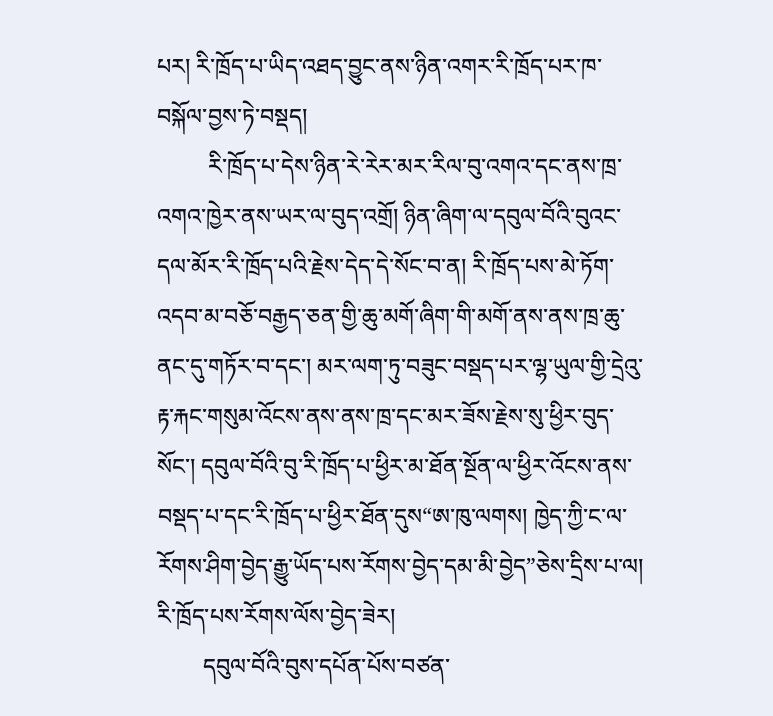པར། རི་ཁྲོད་པ་ཡིད་འཐད་བྱུང་ནས་ཉིན་འགར་རི་ཁྲོད་པར་ཁ་བསྐོལ་བྱས་ཏེ་བསྡད།
         རི་ཁྲོད་པ་དེས་ཉིན་རེ་རེར་མར་རིལ་བུ་འགའ་དང་ནས་ཁྲ་འགའ་ཁྱེར་ནས་ཡར་ལ་བུད་འགྲོ། ཉིན་ཞིག་ལ་དབུལ་བོའི་བུའང་དལ་མོར་རི་ཁྲོད་པའི་རྗེས་དེད་དེ་སོང་བ་ན། རི་ཁྲོད་པས་མེ་ཏོག་འདབ་མ་བཅོ་བརྒྱད་ཅན་གྱི་ཆུ་མགོ་ཞིག་གི་མགོ་ནས་ནས་ཁྲ་ཆུ་ནང་དུ་གཏོར་བ་དང་། མར་ལག་ཏུ་བཟུང་བསྡད་པར་ལྷ་ཡུལ་གྱི་དྲེའུ་རྟ་རྐང་གསུམ་འོངས་ནས་ནས་ཁྲ་དང་མར་ཟོས་རྗེས་སུ་ཕྱིར་བུད་སོང་། དབུལ་བོའི་བུ་རི་ཁྲོད་པ་ཕྱིར་མ་ཐོན་སྔོན་ལ་ཕྱིར་འོངས་ནས་བསྡད་པ་དང་རི་ཁྲོད་པ་ཕྱིར་ཐོན་དུས“ཨ་ཁུ་ལགས། ཁྱེད་ཀྱི་ང་ལ་རོགས་ཤིག་བྱེད་རྒྱུ་ཡོད་པས་རོགས་བྱེད་དམ་མི་བྱེད”ཅེས་དྲིས་པ་ལ། རི་ཁྲོད་པས་རོགས་ལོས་བྱེད་ཟེར།
        དབུལ་བོའི་བུས་དཔོན་པོས་བཙན་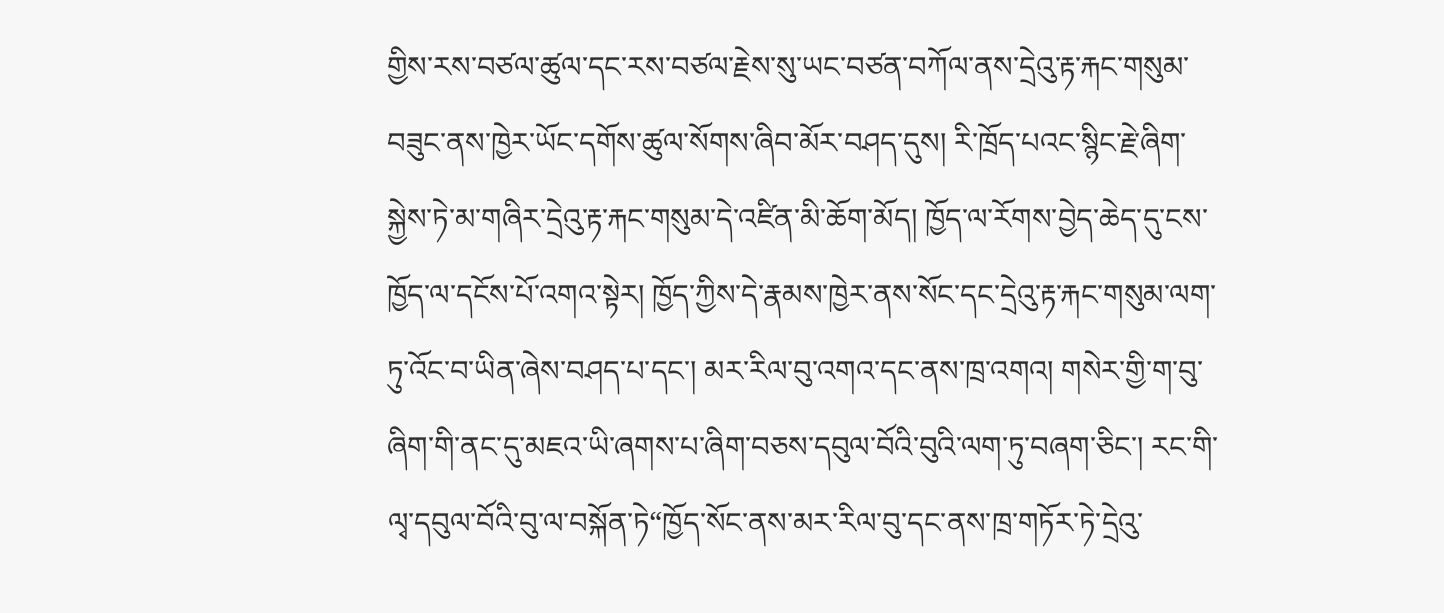གྱིས་རས་བཙལ་ཚུལ་དང་རས་བཙལ་རྗེས་སུ་ཡང་བཙན་བཀོལ་ནས་དྲེའུ་རྟ་རྐང་གསུམ་བཟུང་ནས་ཁྱེར་ཡོང་དགོས་ཚུལ་སོགས་ཞིབ་མོར་བཤད་དུས། རི་ཁྲོད་པའང་སྙིང་རྗེ་ཞིག་སྐྱེས་ཏེ་མ་གཞིར་དྲེའུ་རྟ་རྐང་གསུམ་དེ་འཛིན་མི་ཆོག་མོད། ཁྱོད་ལ་རོགས་བྱེད་ཆེད་དུ་ངས་ཁྱོད་ལ་དངོས་པོ་འགའ་སྟེར། ཁྱོད་ཀྱིས་དེ་རྣམས་ཁྱེར་ནས་སོང་དང་དྲེའུ་རྟ་རྐང་གསུམ་ལག་ཏུ་འོང་བ་ཡིན་ཞེས་བཤད་པ་དང་། མར་རིལ་བུ་འགའ་དང་ནས་ཁྲ་འགའ། གསེར་གྱི་ག་བུ་ཞིག་གི་ནང་དུ་མཇའ་ཡི་ཞགས་པ་ཞིག་བཅས་དབུལ་བོའི་བུའི་ལག་ཏུ་བཞག་ཅིང་། རང་གི་ལྭ་དབུལ་བོའི་བུ་ལ་བསྐོན་ཏེ“ཁྱོད་སོང་ནས་མར་རིལ་བུ་དང་ནས་ཁྲ་གཏོར་ཏེ་དྲེའུ་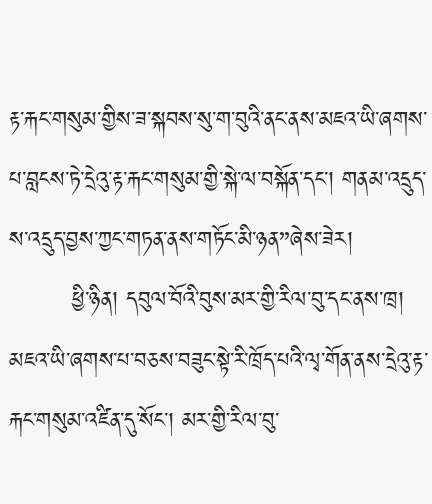རྟ་རྐང་གསུམ་གྱིས་ཟ་སྐབས་སུ་ག་བུའི་ནང་ནས་མཇའ་ཡི་ཞགས་པ་བླངས་ཏེ་དྲེའུ་རྟ་རྐང་གསུམ་གྱི་སྐེ་ལ་བསྐོན་དང་། གནམ་འདྲུད་ས་འདྲུད་བྱས་ཀྱང་གཏན་ནས་གཏོང་མི་ཉན”ཞེས་ཟེར།
        ཕྱི་ཉིན། དབུལ་བོའི་བུས་མར་གྱི་རིལ་བུ་དང་ནས་ཁྲ། མཇའ་ཡི་ཞགས་པ་བཅས་བཟུང་སྟེ་རི་ཁྲོད་པའི་ལྭ་གོན་ནས་དྲེའུ་རྟ་རྐང་གསུམ་འཛིན་དུ་སོང་། མར་གྱི་རིལ་བུ་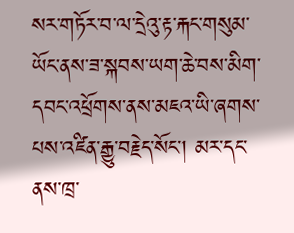སར་གཏོར་བ་ལ་དྲེའུ་རྟ་རྐང་གསུམ་ཡོང་ནས་ཟ་སྐབས་ཡག་ཆེ་བས་མིག་དབང་འཕྲོགས་ནས་མཇའ་ཡི་ཞགས་པས་འཛིན་རྒྱུ་བརྗེད་སོང་། མར་དང་ནས་ཁྲ་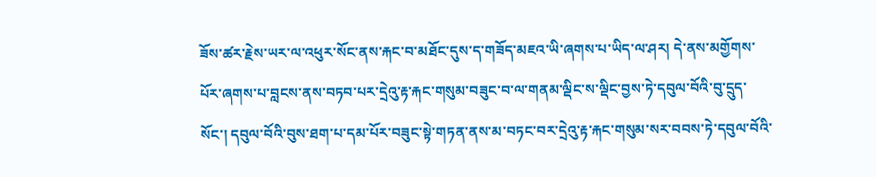ཟོས་ཚར་རྗེས་ཡར་ལ་འཕུར་སོང་ནས་རྐང་བ་མཐོང་དུས་ད་གཟོད་མཇའ་ཡི་ཞགས་པ་ཡིད་ལ་ཤར། དེ་ནས་མགྱོགས་པོར་ཞགས་པ་བླངས་ནས་བཏབ་པར་དྲེའུ་རྟ་རྐང་གསུམ་བཟུང་བ་ལ་གནམ་ལྡིང་ས་ལྡིང་བྱས་ཏེ་དབུལ་བོའི་བུ་དྲུད་སོང་། དབུལ་བོའི་བུས་ཐག་པ་དམ་པོར་བཟུང་སྟེ་གཏན་ནས་མ་བཏང་བར་དྲེའུ་རྟ་རྐང་གསུམ་སར་བབས་ཏེ་དབུལ་བོའི་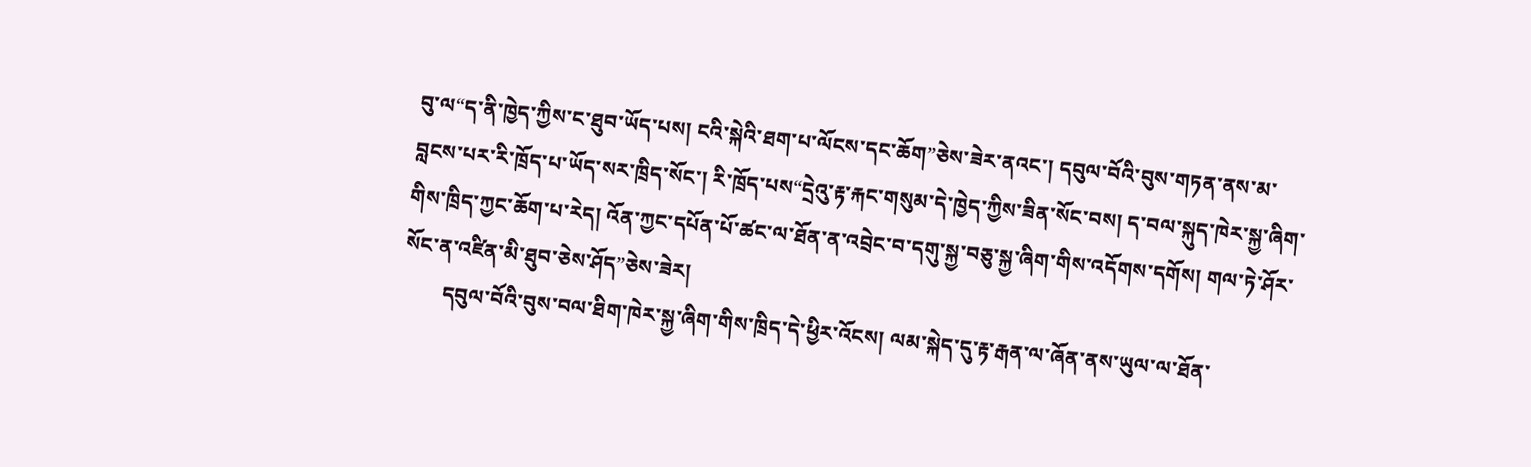བུ་ལ“ད་ནི་ཁྱེད་ཀྱིས་ང་ཐུབ་ཡོད་པས། ངའི་སྐེའི་ཐག་པ་ལོངས་དང་ཆོག”ཅེས་ཟེར་ནའང་། དབུལ་བོའི་བུས་གཏན་ནས་མ་བླངས་པར་རི་ཁྲོད་པ་ཡོད་སར་ཁྲིད་སོང་། རི་ཁྲོད་པས“དྲེའུ་རྟ་རྐང་གསུམ་དེ་ཁྱེད་ཀྱིས་ཟིན་སོང་བས། ད་བལ་སྐུད་ཁེར་སྐྱ་ཞིག་གིས་ཁྲིད་ཀྱང་ཆོག་པ་རེད། འོན་ཀྱང་དཔོན་པོ་ཚང་ལ་ཐོན་ན་འབྲེང་བ་དགུ་སྐྱ་བཅུ་སྐྱ་ཞིག་གིས་འདོགས་དགོས། གལ་ཏེ་ཤོར་སོང་ན་འཛིན་མི་ཐུབ་ཅེས་ཤོད”ཅེས་ཟེར།
        དབུལ་བོའི་བུས་བལ་ཐིག་ཁེར་སྐྱ་ཞིག་གིས་ཁྲིད་དེ་ཕྱིར་འོངས། ལམ་སྐེད་དུ་རྟ་རྒན་ལ་ཞོན་ནས་ཡུལ་ལ་ཐོན་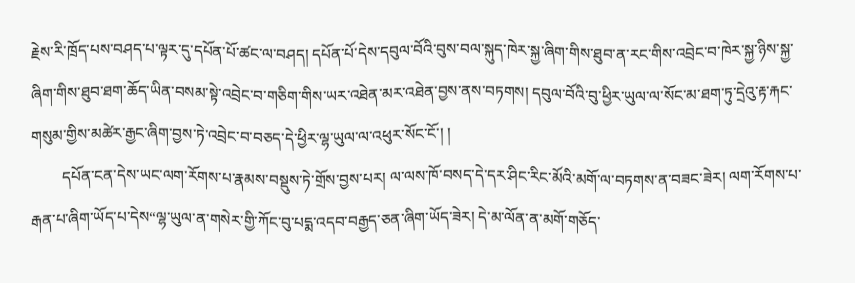རྗེས་རི་ཁྲོད་པས་བཤད་པ་ལྟར་དུ་དཔོན་པོ་ཚང་ལ་བཤད། དཔོན་པོ་དེས་དབུལ་བོའི་བུས་བལ་སྐུད་ཁེར་སྐྱ་ཞིག་གིས་ཐུབ་ན་རང་གིས་འབྲེང་བ་ཁེར་སྐྱ་ཉིས་སྐྱ་ཞིག་གིས་ཐུབ་ཐག་ཆོད་ཡིན་བསམ་སྟེ་འབྲེང་བ་གཅིག་གིས་ཡར་འཐེན་མར་འཐེན་བྱས་ནས་བཏགས། དབུལ་བོའི་བུ་ཕྱིར་ཡུལ་ལ་སོང་མ་ཐག་ཏུ་དྲེའུ་རྟ་རྐང་གསུམ་གྱིས་མཚེར་རྒྱང་ཞིག་བྱས་ཏེ་འབྲེང་བ་བཅད་དེ་ཕྱིར་ལྷ་ཡུལ་ལ་འཕུར་སོང་ངོ་། །
        དཔོན་ངན་དེས་ཡང་ལག་རོགས་པ་རྣམས་བསྡུས་ཏེ་གྲོས་བྱས་པར། ལ་ལས་ཁོ་བསད་དེ་དར་ཤིང་རིང་མོའི་མགོ་ལ་བཏགས་ན་བཟང་ཟེར། ལག་རོགས་པ་རྒན་པ་ཞིག་ཡོད་པ་དེས“ལྷ་ཡུལ་ན་གསེར་གྱི་ཀོང་བུ་པདྨ་འདབ་བརྒྱད་ཅན་ཞིག་ཡོད་ཟེར། དེ་མ་ལོན་ན་མགོ་གཅོད་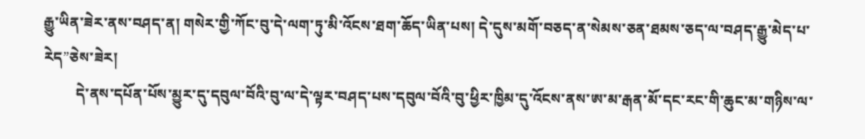རྒྱུ་ཡིན་ཟེར་ནས་བཤད་ན། གསེར་གྱི་ཀོང་བུ་དེ་ལག་ཏུ་མི་འོངས་ཐག་ཆོད་ཡིན་པས། དེ་དུས་མགོ་བཅད་ན་སེམས་ཅན་ཐམས་ཅད་ལ་བཤད་རྒྱུ་མེད་པ་རེད”ཅེས་ཟེར།
         དེ་ནས་དཔོན་པོས་མྱུར་དུ་དབུལ་བོའི་བུ་ལ་དེ་ལྟར་བཤད་པས་དབུལ་བོའི་བུ་ཕྱིར་ཁྱིམ་དུ་འོངས་ནས་ཨ་མ་རྒན་མོ་དང་རང་གི་ཆུང་མ་གཉིས་ལ་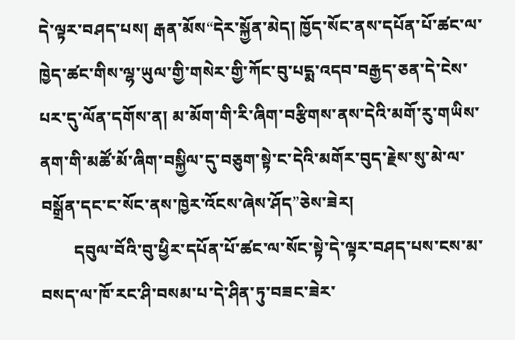དེ་ལྟར་བཤད་པས། རྒན་མོས“དེར་སྐྱོན་མེད། ཁྱོད་སོང་ནས་དཔོན་པོ་ཚང་ལ་ཁྱེད་ཚང་གིས་ལྷ་ཡུལ་གྱི་གསེར་གྱི་ཀོང་བུ་པདྨ་འདབ་བརྒྱད་ཅན་དེ་ངེས་པར་དུ་ལོན་དགོས་ན། མ་མོག་གི་རི་ཞིག་བརྩིགས་ནས་དེའི་མགོ་རུ་གཡིས་ནག་གི་མཚོ་མོ་ཞིག་བསྐྱིལ་དུ་བཅུག་སྟེ་ང་དེའི་མགོར་བུད་རྗེས་སུ་མེ་ལ་བསྒྲོན་དང་ང་སོང་ནས་ཁྱེར་འོངས་ཞེས་ཤོད”ཅེས་ཟེར།
        དབུལ་བོའི་བུ་ཕྱིར་དཔོན་པོ་ཚང་ལ་སོང་སྟེ་དེ་ལྟར་བཤད་པས་ངས་མ་བསད་ལ་ཁོ་རང་ཤི་བསམ་པ་དེ་ཤིན་ཏུ་བཟང་ཟེར་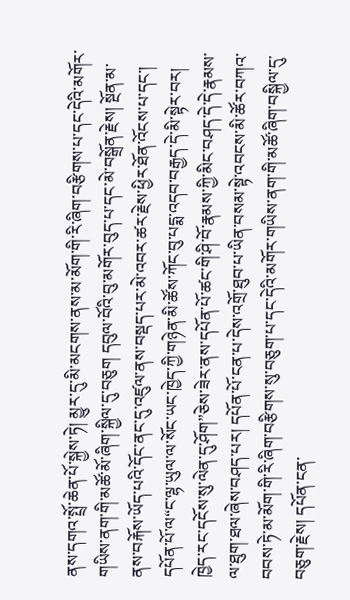ནས་དགའ་སྤྲོ་ཆེན་པོ་སྐྱེས་ཏེ། མྱུར་དུ་མི་མངགས་ནས་མ་མོག་གི་རི་ཞིག་བརྩིགས་པ་དང་དེའི་མགོར་གཡིས་ནག་གི་མཚོ་མོ་ཞིག་སྐྱིལ་དུ་བཅུག དབུལ་བོའི་བུ་མགོར་བུད་པ་དང་མེ་བསྒྲོན་རྗེས། སྔོན་མ་ནས་བརྐོས་ཡོད་པའི་དོང་ནང་དུ་འཛུལ་ནས་བསྡད་པར་མེ་འབར་ཚར་རྗེས་ཕྱིར་ཐོན་འོངས་པ་དང་། དཔོན་པོ་ལ“ང་ལྷ་ཡུལ་ལ་སོང་ཡང་ཁྱེད་ཀྱི་གཉེན་མི་ཚོས་ཀོང་བུ་པདྨ་འདབ་བརྒྱད་དེ་མི་སྟེར་བར། ཁྱེད་རང་དངོས་སུ་ལེན་དུ་ཤོག”ཅེས་ཟེར་ནས་དཔོན་པོ་ཚང་གི་ཤི་བོ་རྣམས་ཀྱི་མིང་བཤད་དེ་དེ་རྣམས་ལ་ཐུག་ཐལ་ཞེས་བཤད་པར། དཔོན་པོ་ངན་པ་དེས་འགྲོ་ཐུབ་པ་ཡིན་བསམ་སྟེ་འབངས་མི་ཚོར་བཀའ་བབས་ཏེ་མ་མོག་གི་རི་ཞིག་བརྩིགས་སུ་བཅུག་པ་དང་དེའི་མགོར་གཡིས་ནག་གི་མཚོ་ཞིག་བསྐྱིལ་དུ་བཅུག་རྗེས། དཔོན་ངན་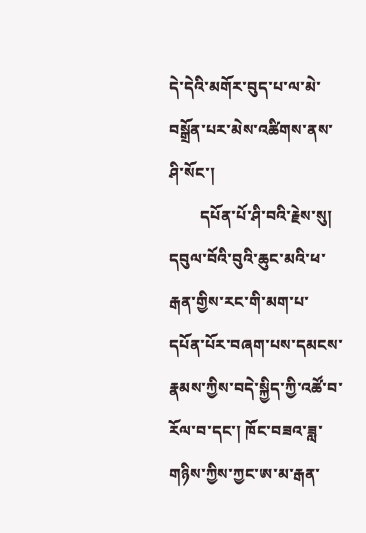དེ་དེའི་མགོར་བུད་པ་ལ་མེ་བསྒྲོན་པར་མེས་འཚིགས་ནས་ཤི་སོང་།
        དཔོན་པོ་ཤི་བའི་རྗེས་སུ། དབུལ་བོའི་བུའི་ཆུང་མའི་ཕ་རྒན་གྱིས་རང་གི་མག་པ་དཔོན་པོར་བཞག་པས་དམངས་རྣམས་ཀྱིས་བདེ་སྐྱིད་ཀྱི་འཚོ་བ་རོལ་བ་དང་། ཁོང་བཟའ་ཟླ་གཉིས་ཀྱིས་ཀྱང་ཨ་མ་རྒན་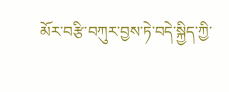མོར་བརྩི་བཀུར་བྱས་ཏེ་བདེ་སྐྱིད་ཀྱི་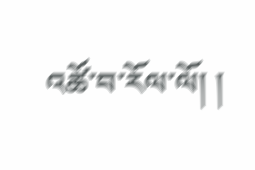འཚོ་བ་རོལ་ལོ། །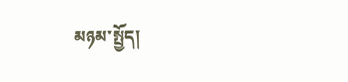མཉམ་སྤྱོད།